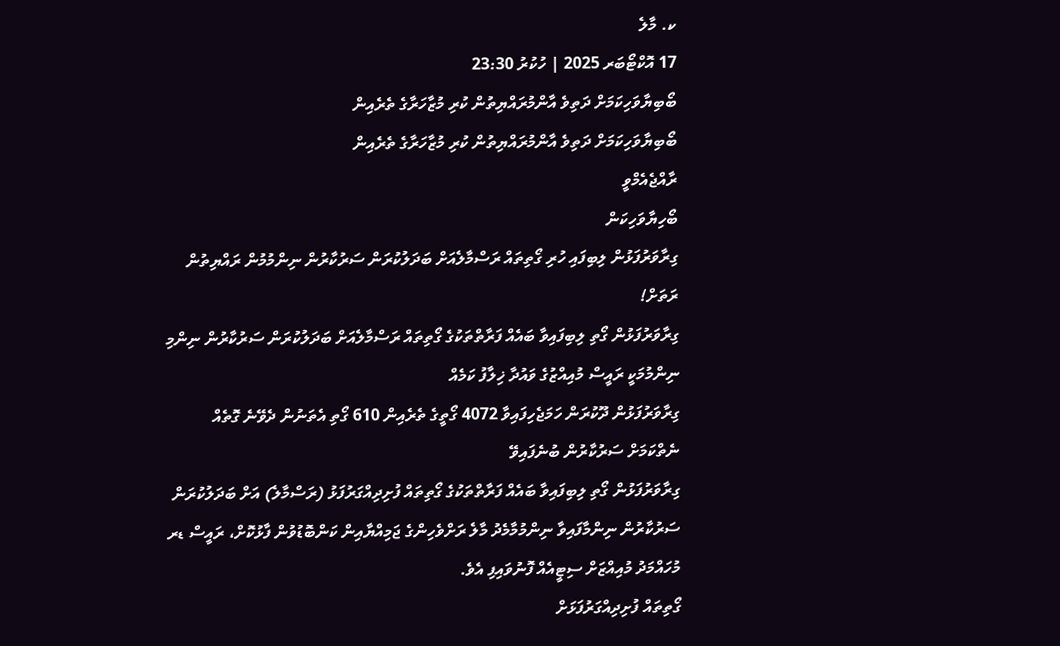ކ. މާލެ
17 އޮކްޓޯބަރ 2025 | ހުކުރު 23:30
ބޯބިޔާވަހިކަމަށް ދަތިވެ އާންމުރައްޔިތުން ކުރި މުޒާހަރާގެ ތެރެއިން
ބޯބިޔާވަހިކަމަށް ދަތިވެ އާންމުރައްޔިތުން ކުރި މުޒާހަރާގެ ތެރެއިން
ރާއްޖެއެމްވީ
ބޯހިޔާވަހިކަން
ގިރާވަރުފަޅުން ލިބިފައި ހުރި ގޯތިތައް ރަސްމާލެއަށް ބަދަލުކުރަން ސަރުކާރުން ނިންމުމުން ރައްޔިތުން ރަތަށް!
ގިރާވަރުފަޅުން ގޯތި ލިބިފައިވާ ބައެއް ފަރާތްތަކުގެ ގޯތިތައް ރަސްމާލެއަށް ބަދަލުކުރަން ސަރުކާރުން ނިންމި ނިންމުމަކީ ރައީސް މުއިއްޒުގެ ވައުދާ ޚިލާފު ކަމެއް
ގިރާވަރުފަޅުން ދޫކުރަން ހަމަޖެހިފައިވާ 4072 ގޯތީގެ ތެރެއިން 610 ގޯތި އެތަނުން ދެވޭނެ ގޮތެއް ނެތްކަމަށް ސަރުކާރުން ބުނެފައިވޭ
ގިރާވަރުފަޅުން ގޯތި ލިބިފައިވާ ބައެއް ފަރާތްތަކުގެ ގޯތިތައް ފުށިދިއްގަރުފަޅު (ރަސްމާލެ) އަށް ބަދަލުކުރަން ސަރުކާރުން ނިންމާފައިވާ ނިންމުމާމެދު މާލެ ރަށްވެހިންގެ ޖަމިއްޔާއިން ކަންބޮޑުވުން ފާޅުކޮށް، ރައީސް ޑރ މުހައްމަދު މުއިއްޒަށް ސިޓީއެއް ފޮނުވައިފި އެވެ.
ގޯތިތައް ފުށިދިއްގަރުފަޅަށް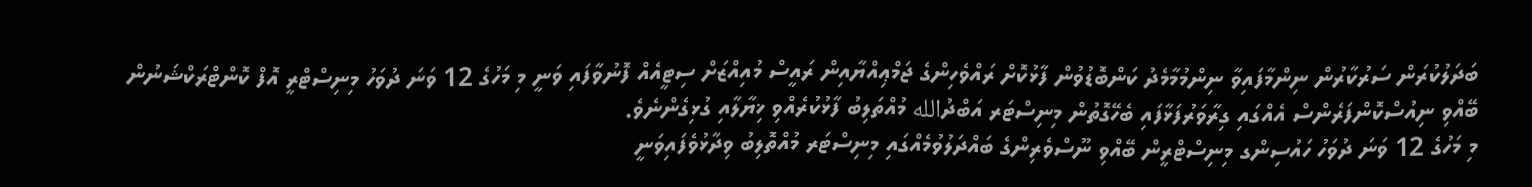ބަދަލުކުރަން ސަރުކާރުން ނިންމާފައިވާ ނިންމުމާމެދު ކަންބޮޑުވުން ފާޅުކޮށް ރައްވެހިންގެ ޖަމްޢިއްޔާއިން ރައީސް މުއިއްޒަށް ސިޓީއެއް ފޮނުވާފައި ވަނީ މި މަހުގެ 12 ވަނަ ދުވަހު މިނިސްޓްރީ އޮފް ކޮންޓްރަކްޝަނުން ބޭއްވި ނިއުސްކޮންފަރެންސް އެއްގައި ގިރާވަރުފަޅާފައި ބެހޭގޮތުން މިނިސްޓަރ އަބްދުالله މުއްތަލިބު ފާޅުކުރެއްވި ޚިޔާލާއި ގުޅިގެންނެވެ.
މި މަހުގެ 12 ވަނަ ދުވަހު ހައުސިންގ މިނިސްޓްރީން ބޭއްވި ނޫސްވެރިންގެ ބައްދަލުވުމެއްގައި މިނިސްޓަރ މުއްތޮލިބު ވިދާޅުވެފައިވަނީ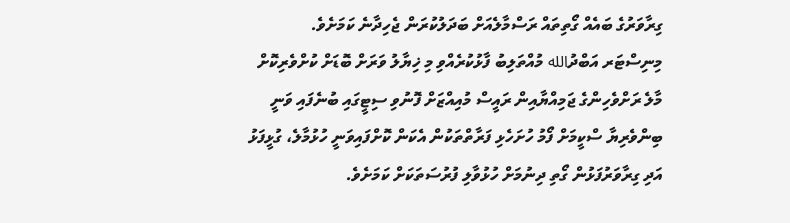ގިރާވަރުގެ ބައެއް ގޯތިތައް ރަސްމާލެއަށް ބަދަލުކުރަން ޖެހިދާނެ ކަމަށެވެ.
މިނިސްޓަރ އަބްދުالله މުއްތަލިބު ފާޅުކުރެއްވި މި ޚިޔާލު ވަރަށް ބޮޑަށް ކުށްވެރިކޮށް މާލެ ރަށްވެހިންގެ ޖަމިއްޔާއިން ރައީސް މުއިއްޒަށް ފޮނުވި ސިޓީގައި ބުނެފައި ވަނީ ބިންވެރިޔާ ސްކީމަށް ފޯމު ހުށަހެޅި ފަރާތްތަކުން އެކަން ކޮށްފައިވަނީ ހުޅުމާލެ، ގުޅީފަޅު އަދި ގިރާވަރުފަޅުން ގޯތި ދިނުމަށް ހުޅުވާލި ފުރުސަތަކަށް ކަމަށެވެ.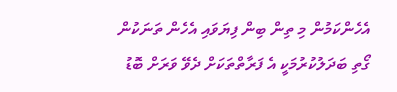އެހެންކަމުން މި ތިން ބިން ފިޔަވައި އެހެން ތަނަކުން ގޯތި ބަދަލުކުރުމަކީ އެ ފަރާތްތަކަށް ދެވޭ ވަރަށް ބޮޑު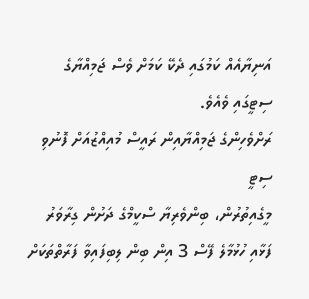އަނިޔާއެއް ކަމުގައި ދެކޭ ކަމަށް ވެސް ޖަމިއްޔާގެ ސިޓީގައި ވެއެވެ.
ރަށްވެހިންގެ ޖަމިއްޔާއިން ރައީސް މުއިއްޒުއަށް ފޮނުވި ސިޓީ
މީގެއިތުރުން، ބިންވެރިޔާ ސްކީމްގެ ދަށުން ގިރާވަރު ފަޅާއި ހުޅުމާލެ ފޭސް 3 އިން ބިން ލިބިފައިވާ ފަރާތްތަކަށް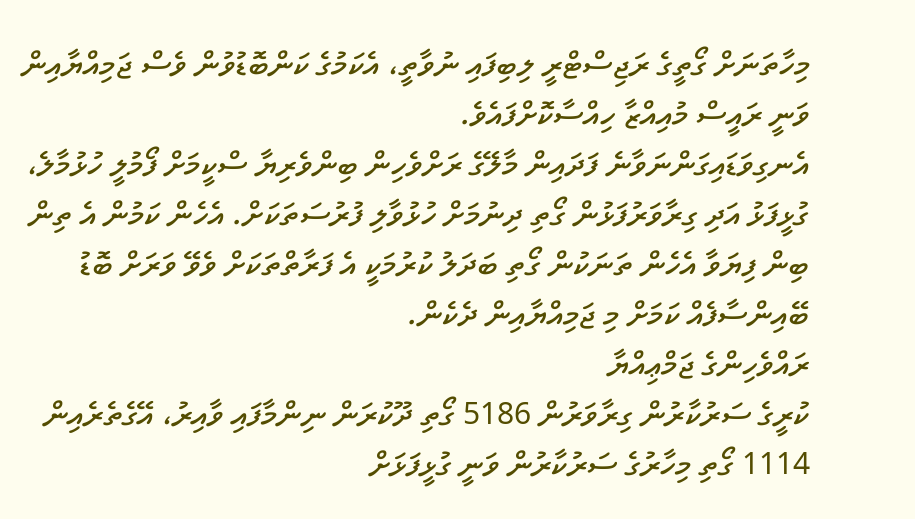މިހާތަނަށް ގޯތީގެ ރަޖިސްޓްރީ ލިބިފައި ނުވާތީ، އެކަމުގެ ކަންބޮޑުވުން ވެސް ޖަމިއްޔާއިން ވަނީ ރައީސް މުއިއްޒާ ހިއްސާކޮށްފައެވެ.
އެނގިވަޑައިގަންނަވާނެ ފަދައިން މާލޭގެ ރަށްވެހިން ބިންވެރިޔާ ސްކީމަށް ފޯމުލީ ހުޅުމާލެ، ގުޅީފަޅު އަދި ގިރާވަރުފަޅުން ގޯތި ދިނުމަށް ހުޅުވާލި ފުރުސަތަކަށް. އެހެން ކަމުން އެ ތިން ބިން ފިޔަވާ އެހެން ތަނަކުން ގޯތި ބަދަލު ކުރުމަކީ އެ ފަރާތްތަކަށް ވެވޭ ވަރަށް ބޮޑު ބޭއިންސާފެއް ކަމަށް މި ޖަމިއްޔާއިން ދެކެން.
ރައްވެހިންގެ ޖަމްޢިއްޔާ
ކުރީގެ ސަރުކާރުން ގިރާވަރުން 5186 ގޯތި ދޫކުރަން ނިންމާފައި ވާއިރު، އޭގެތެރެއިން 1114 ގޯތި މިހާރުގެ ސަރުކާރުން ވަނީ ގުޅީފަޅަށް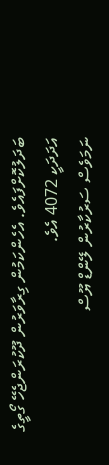ބަދަލުކޮށްފައެވެ. އެހެންކަމުން ގިރާވަރުން ދޫކުރަންޖެހޭ ގޯތީގެ އަދަދަކީ 4072 އެވެ.
ނަމަވެސް ސަރުކާރުން ލޭންޑް ޔޫސް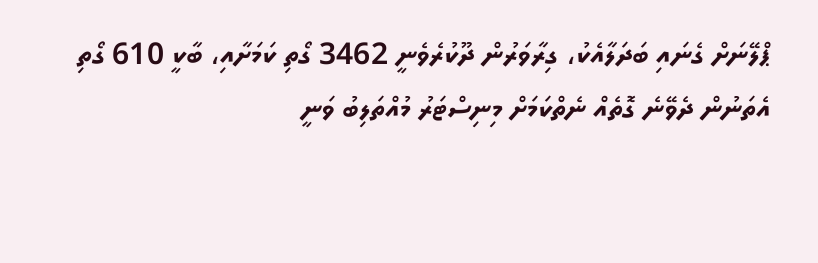ޕްލޭނަށް ގެނައި ބަދަލާއެކު، ގިރާވަރުން ދޫކުރެވެނީ 3462 ގޯތި ކަމަށާއި، ބާކީ 610 ގޯތި އެތަނުން ދެވޭނެ ގޮތެއް ނެތްކަމަށް މިނިސްޓަރު މުއްތަލިބު ވަނީ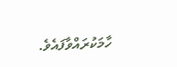ހާމަކުރައްވާފައެވެ.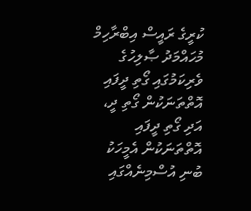ކުރީގެ ރައީސް އިބްރާހިމް މުހައްމަދު ޞާލިހުގެ ވެރިކަމުގައި ގޯތި ދީފައި އޮތްތަނަކުން ގޯތި ދީ، އަދި ގޯތި ދީފައި އޮތްތަނަކުން އެމީހަކު ބުނި އުސްމިނެއްގައި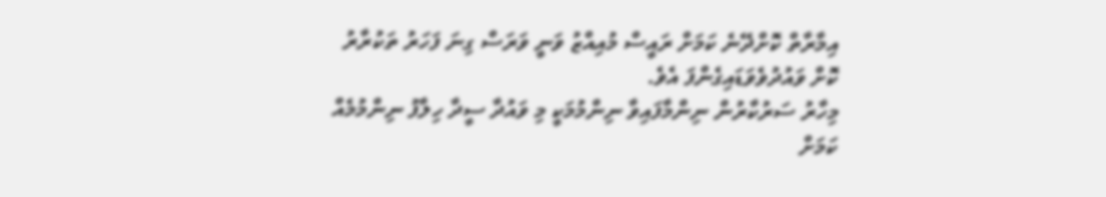އިމާރާތް ކޮށްދޭނެ ކަމަށް ރައީސް މުއިއްޒު ވަނީ ވަރަސް ގިނަ ފަހަރު ތަކުރާރު ކޮށް ވައުދުވެވަޑައިގެންފަ އެވެ.
މިހާރު ސަރުކާރުން ނިންމާފައިވާ ނިންމުމަކީ މި ވައުދާ ސީދާ ހިލާފު ނިންމުމެއް ކަމަށް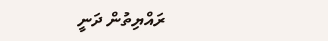ރައްޔިތުން ދަނީ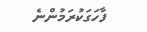ފާހަގަކުރަމުންނެ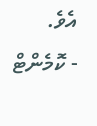އެވެ.
- ކޮމެންޓް